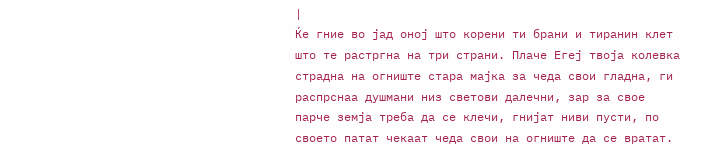|
Ќе гние во јад оној што корени ти брани и тиранин клет што те растргна на три страни. Плаче Егеј твоја колевка страдна на огниште стара мајка за чеда свои гладна, ги распрснаа душмани низ светови далечни, зар за свое парче земја треба да се клечи, гнијат ниви пусти, по своето патат чекаат чеда свои на огниште да се вратат.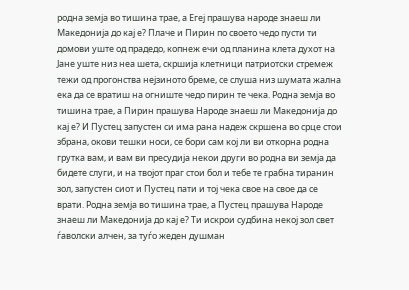родна земја во тишина трае, а Егеј прашува народе знаеш ли Македонија до кај е? Плаче и Пирин по своето чедо пусти ти домови уште од прадедо, копнеж ечи од планина клета духот на Јане уште низ неа шета, скршија клетници патриотски стремеж тежи од прогонства нејзиното бреме, се слуша низ шумата жална ека да се вратиш на огниште чедо пирин те чека. Родна земја во тишина трае, а Пирин прашува Народе знаеш ли Македонија до кај е? И Пустец запустен си има рана надеж скршена во срце стои збрана, окови тешки носи, се бори сам кој ли ви откорна родна грутка вам, и вам ви пресудија некои други во родна ви земја да бидете слуги, и на твојот праг стои бол и тебе те грабна тиранин зол, запустен сиот и Пустец пати и тој чека свое на свое да се врати. Родна земја во тишина трае, а Пустец прашува Народе знаеш ли Македонија до кај е? Ти искрои судбина некој зол свет ѓаволски алчен, за туѓо жеден душман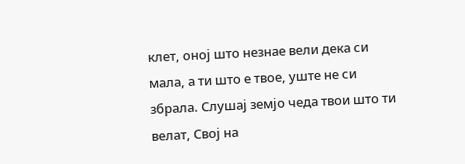клет, оној што незнае вели дека си мала, а ти што е твое, уште не си збрала. Слушај земјо чеда твои што ти велат, Свој на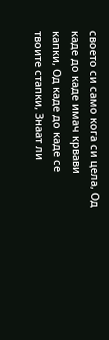своето си само кога си цела, Од каде до каде имач крвави капки, Од каде до каде се твоите стапки, Знаат ли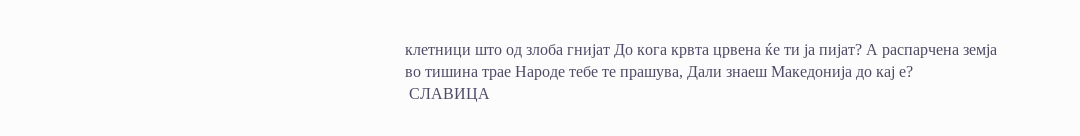клетници што од злоба гнијат До кога крвта црвена ќе ти ја пијат? А распарчена земја во тишина трае Народе тебе те прашува, Дали знаеш Македонија до кај е?
 СЛАВИЦА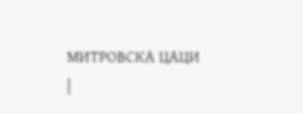МИТРОВСКА ЦАЦИ
|